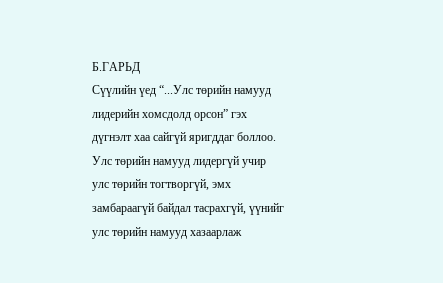Б.ГАРЬД
Сүүлийн үед “...Улс төрийн намууд лидерийн хомсдолд орсон” гэх дүгнэлт хаа сайгүй яригддаг боллоо. Улс төрийн намууд лидергүй учир улс төрийн тогтворгүй, эмх замбараагүй байдал тасрахгүй, үүнийг улс төрийн намууд хазаарлаж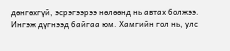дөнгөхгүй, эсрэгээрээ нөлөөнд нь автах болжээ. Ингэж дүгнээд байгаа юм. Хамгийн гол нь, улс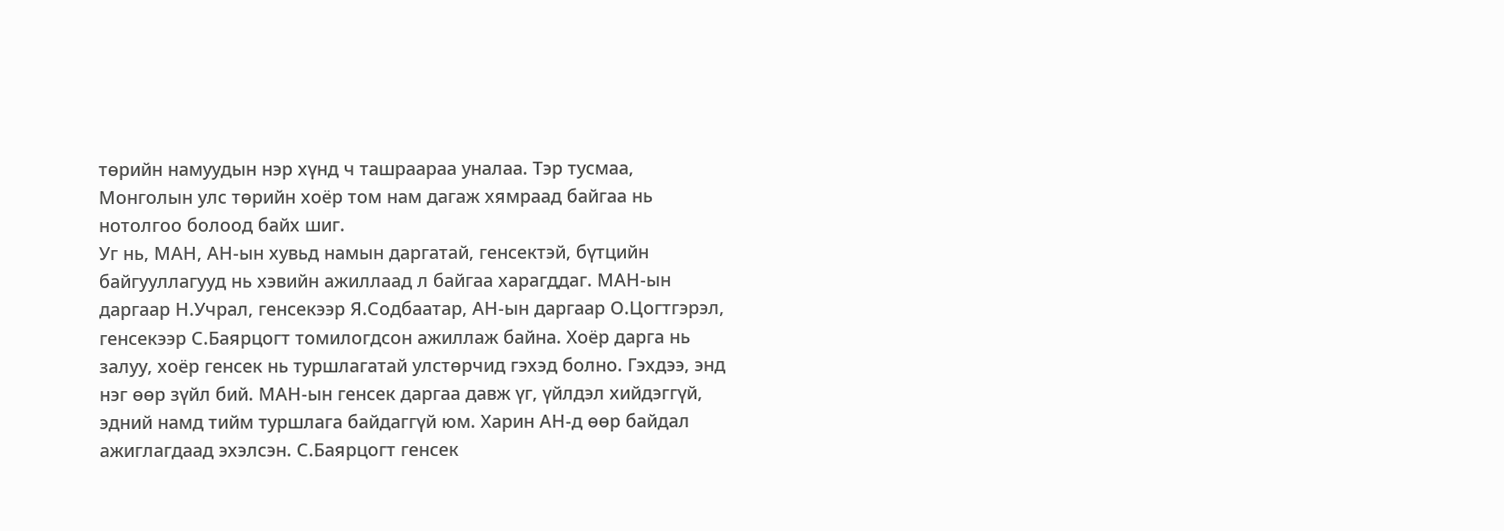төрийн намуудын нэр хүнд ч ташраараа уналаа. Тэр тусмаа, Монголын улс төрийн хоёр том нам дагаж хямраад байгаа нь нотолгоо болоод байх шиг.
Уг нь, МАН, АН-ын хувьд намын даргатай, генсектэй, бүтцийн байгууллагууд нь хэвийн ажиллаад л байгаа харагддаг. МАН-ын даргаар Н.Учрал, генсекээр Я.Содбаатар, АН-ын даргаар О.Цогтгэрэл, генсекээр С.Баярцогт томилогдсон ажиллаж байна. Хоёр дарга нь залуу, хоёр генсек нь туршлагатай улстөрчид гэхэд болно. Гэхдээ, энд нэг өөр зүйл бий. МАН-ын генсек даргаа давж үг, үйлдэл хийдэггүй, эдний намд тийм туршлага байдаггүй юм. Харин АН-д өөр байдал ажиглагдаад эхэлсэн. С.Баярцогт генсек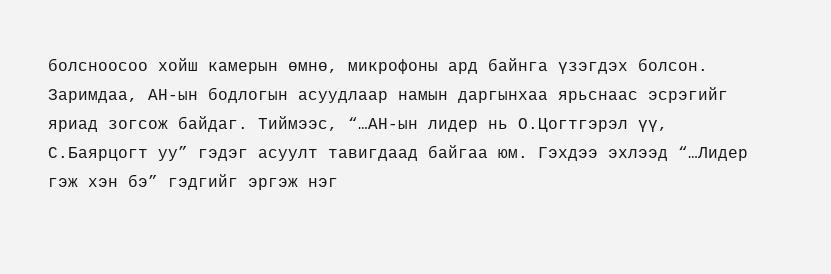болсноосоо хойш камерын өмнө, микрофоны ард байнга үзэгдэх болсон. Заримдаа, АН-ын бодлогын асуудлаар намын даргынхаа ярьснаас эсрэгийг яриад зогсож байдаг. Тиймээс, “…АН-ын лидер нь О.Цогтгэрэл үү, С.Баярцогт уу” гэдэг асуулт тавигдаад байгаа юм. Гэхдээ эхлээд “…Лидер гэж хэн бэ” гэдгийг эргэж нэг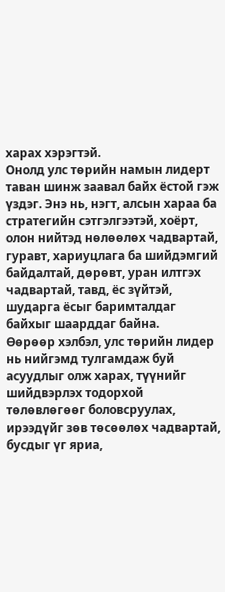харах хэрэгтэй.
Онолд улс төрийн намын лидерт таван шинж заавал байх ёстой гэж үздэг. Энэ нь, нэгт, алсын хараа ба стратегийн сэтгэлгээтэй, хоёрт, олон нийтэд нөлөөлөх чадвартай, гуравт, хариуцлага ба шийдэмгий байдалтай, дөрөвт, уран илтгэх чадвартай, тавд, ёс зүйтэй, шударга ёсыг баримталдаг байхыг шаарддаг байна.
Өөрөөр хэлбэл, улс төрийн лидер нь нийгэмд тулгамдаж буй асуудлыг олж харах, түүнийг шийдвэрлэх тодорхой төлөвлөгөөг боловсруулах, ирээдүйг зөв төсөөлөх чадвартай, бусдыг үг яриа,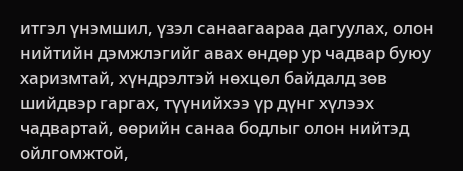итгэл үнэмшил, үзэл санаагаараа дагуулах, олон нийтийн дэмжлэгийг авах өндөр ур чадвар буюу харизмтай, хүндрэлтэй нөхцөл байдалд зөв шийдвэр гаргах, түүнийхээ үр дүнг хүлээх чадвартай, өөрийн санаа бодлыг олон нийтэд ойлгомжтой,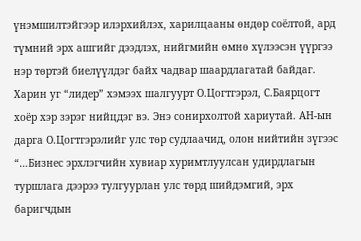үнэмшилтэйгээр илэрхийлэх, харилцааны өндөр соёлтой, ард түмний эрх ашгийг дээдлэх, нийгмийн өмнө хүлээсэн үүргээ нэр төртэй биелүүлдэг байх чадвар шаардлагатай байдаг.
Харин уг “лидер” хэмээх шалгуурт О.Цогтгэрэл, С.Баярцогт хоёр хэр зэрэг нийцдэг вэ. Энэ сонирхолтой хариутай. АН-ын дарга О.Цогтгэрэлийг улс төр судлаачид, олон нийтийн зүгээс “…Бизнес эрхлэгчийн хувиар хуримтлуулсан удирдлагын туршлага дээрээ тулгуурлан улс төрд шийдэмгий, эрх баригчдын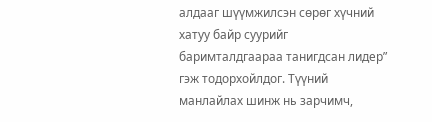алдааг шүүмжилсэн сөрөг хүчний хатуу байр суурийг баримталдгаараа танигдсан лидер” гэж тодорхойлдог. Түүний манлайлах шинж нь зарчимч,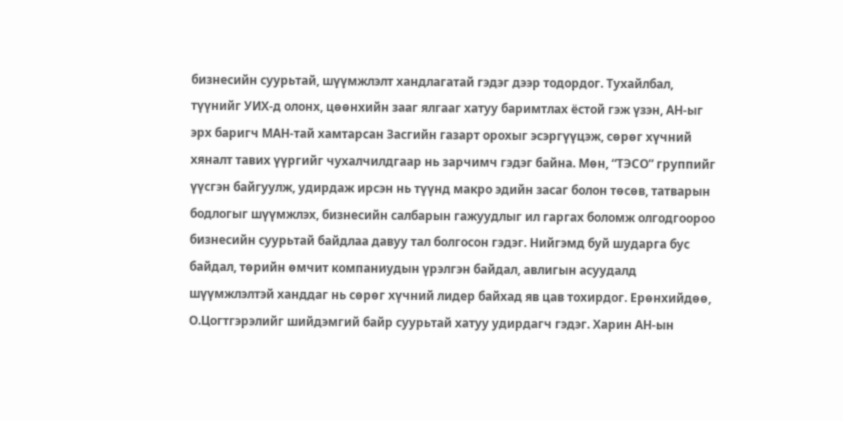бизнесийн суурьтай, шүүмжлэлт хандлагатай гэдэг дээр тодордог. Тухайлбал, түүнийг УИХ-д олонх, цөөнхийн зааг ялгааг хатуу баримтлах ёстой гэж үзэн, АН-ыг эрх баригч МАН-тай хамтарсан Засгийн газарт орохыг эсэргүүцэж, сөрөг хүчний хяналт тавих үүргийг чухалчилдгаар нь зарчимч гэдэг байна. Мөн, “ТЭСО” группийг үүсгэн байгуулж, удирдаж ирсэн нь түүнд макро эдийн засаг болон төсөв, татварын бодлогыг шүүмжлэх, бизнесийн салбарын гажуудлыг ил гаргах боломж олгодгоороо бизнесийн суурьтай байдлаа давуу тал болгосон гэдэг. Нийгэмд буй шударга бус байдал, төрийн өмчит компаниудын үрэлгэн байдал, авлигын асуудалд шүүмжлэлтэй ханддаг нь сөрөг хүчний лидер байхад яв цав тохирдог. Ерөнхийдөө, О.Цогтгэрэлийг шийдэмгий байр суурьтай хатуу удирдагч гэдэг. Харин АН-ын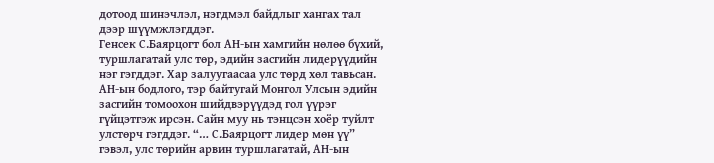дотоод шинэчлэл, нэгдмэл байдлыг хангах тал дээр шүүмжлэгддэг.
Генсек С.Баярцогт бол АН-ын хамгийн нөлөө бүхий, туршлагатай улс төр, эдийн засгийн лидерүүдийн нэг гэгддэг. Хар залуугаасаа улс төрд хөл тавьсан. АН-ын бодлого, тэр байтугай Монгол Улсын эдийн засгийн томоохон шийдвэрүүдэд гол үүрэг гүйцэтгэж ирсэн. Сайн муу нь тэнцсэн хоёр туйлт улстөрч гэгддэг. “… С.Баярцогт лидер мөн үү” гэвэл, улс төрийн арвин туршлагатай, АН-ын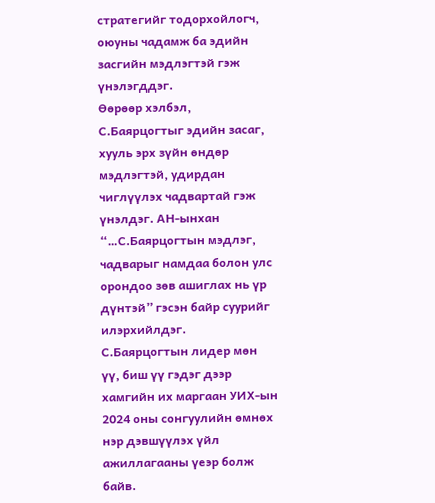стратегийг тодорхойлогч, оюуны чадамж ба эдийн засгийн мэдлэгтэй гэж үнэлэгддэг.
Өөрөөр хэлбэл, С.Баярцогтыг эдийн засаг, хууль эрх зүйн өндөр мэдлэгтэй, удирдан чиглүүлэх чадвартай гэж үнэлдэг. АН-ынхан “…С.Баярцогтын мэдлэг, чадварыг намдаа болон улс орондоо зөв ашиглах нь үр дүнтэй” гэсэн байр суурийг илэрхийлдэг.
С.Баярцогтын лидер мөн үү, биш үү гэдэг дээр хамгийн их маргаан УИХ-ын 2024 оны сонгуулийн өмнөх нэр дэвшүүлэх үйл ажиллагааны үеэр болж байв.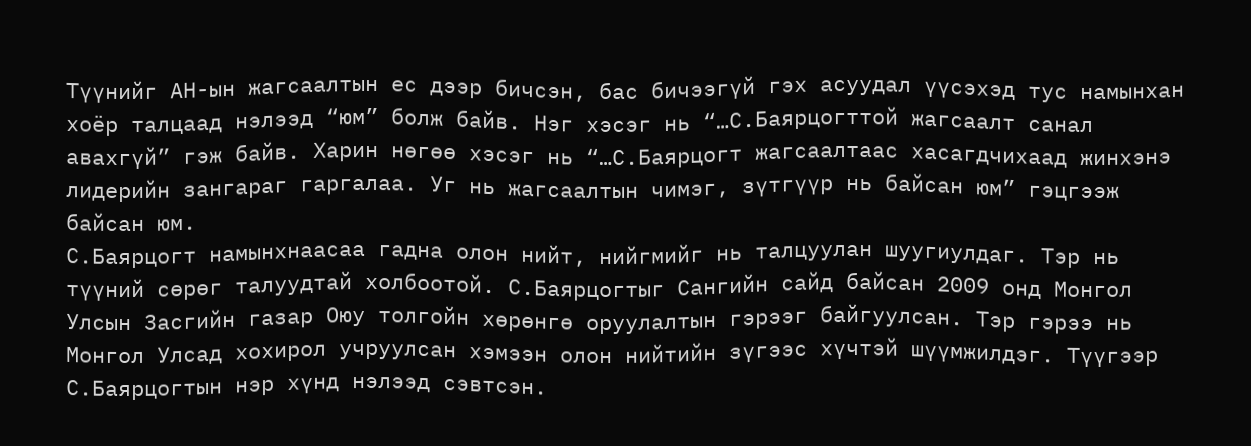Түүнийг АН-ын жагсаалтын ес дээр бичсэн, бас бичээгүй гэх асуудал үүсэхэд тус намынхан хоёр талцаад нэлээд “юм” болж байв. Нэг хэсэг нь “…С.Баярцогттой жагсаалт санал авахгүй” гэж байв. Харин нөгөө хэсэг нь “…С.Баярцогт жагсаалтаас хасагдчихаад жинхэнэ лидерийн зангараг гаргалаа. Уг нь жагсаалтын чимэг, зүтгүүр нь байсан юм” гэцгээж байсан юм.
С.Баярцогт намынхнаасаа гадна олон нийт, нийгмийг нь талцуулан шуугиулдаг. Тэр нь түүний сөрөг талуудтай холбоотой. С.Баярцогтыг Сангийн сайд байсан 2009 онд Монгол Улсын Засгийн газар Оюу толгойн хөрөнгө оруулалтын гэрээг байгуулсан. Тэр гэрээ нь Монгол Улсад хохирол учруулсан хэмээн олон нийтийн зүгээс хүчтэй шүүмжилдэг. Түүгээр С.Баярцогтын нэр хүнд нэлээд сэвтсэн.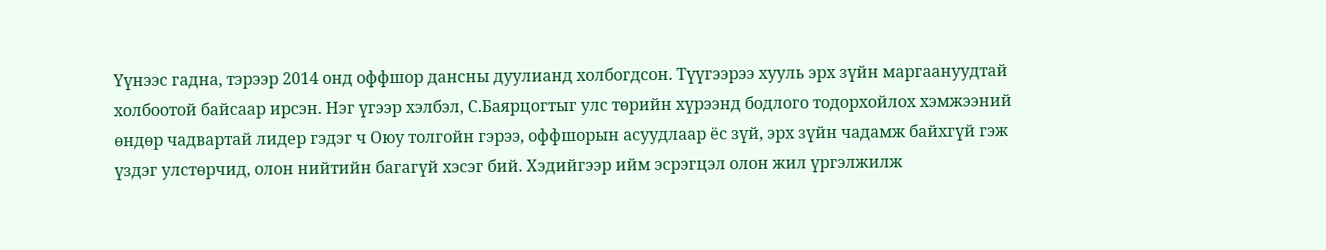Үүнээс гадна, тэрээр 2014 онд оффшор дансны дуулианд холбогдсон. Түүгээрээ хууль эрх зүйн маргаануудтай холбоотой байсаар ирсэн. Нэг үгээр хэлбэл, С.Баярцогтыг улс төрийн хүрээнд бодлого тодорхойлох хэмжээний өндөр чадвартай лидер гэдэг ч Оюу толгойн гэрээ, оффшорын асуудлаар ёс зүй, эрх зүйн чадамж байхгүй гэж үздэг улстөрчид, олон нийтийн багагүй хэсэг бий. Хэдийгээр ийм эсрэгцэл олон жил үргэлжилж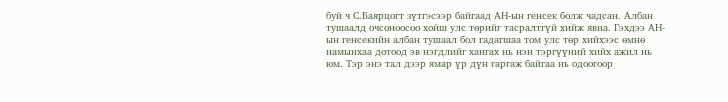буй ч С.Баярцогт зүтгэсээр байгаад АН-ын генсек болж чадсан. Албан тушаалд очсоноосоо хойш улс төрийг тасралтгүй хийж явна. Гэхдээ АН-ын генсекийн албан тушаал бол гадагшаа том улс төр хийхээс өмнө намынхаа дотоод эв нэгдлийг хангах нь нэн тэргүүний хийх ажил нь юм. Тэр энэ тал дээр ямар үр дүн гаргаж байгаа нь одоогоор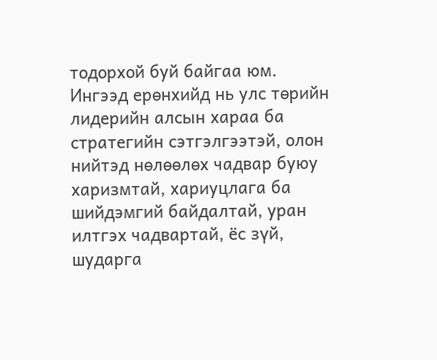тодорхой буй байгаа юм.
Ингээд ерөнхийд нь улс төрийн лидерийн алсын хараа ба стратегийн сэтгэлгээтэй, олон нийтэд нөлөөлөх чадвар буюу харизмтай, хариуцлага ба шийдэмгий байдалтай, уран илтгэх чадвартай, ёс зүй, шударга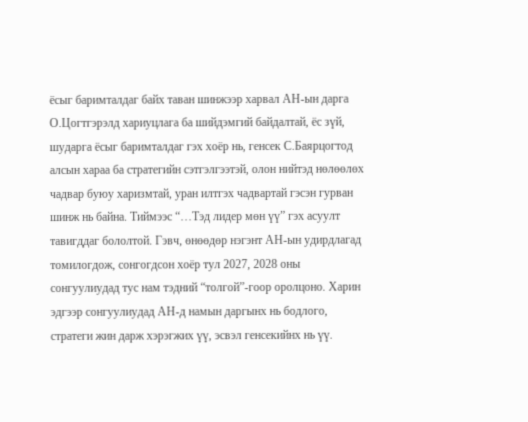ёсыг баримталдаг байх таван шинжээр харвал АН-ын дарга О.Цогтгэрэлд хариуцлага ба шийдэмгий байдалтай, ёс зүй, шударга ёсыг баримталдаг гэх хоёр нь, генсек С.Баярцогтод алсын хараа ба стратегийн сэтгэлгээтэй, олон нийтэд нөлөөлөх чадвар буюу харизмтай, уран илтгэх чадвартай гэсэн гурван шинж нь байна. Тиймээс “…Тэд лидер мөн үү” гэх асуулт тавигддаг бололтой. Гэвч, өнөөдөр нэгэнт АН-ын удирдлагад томилогдож, сонгогдсон хоёр тул 2027, 2028 оны сонгуулиудад тус нам тэдний “толгой”-гоор оролцоно. Харин эдгээр сонгуулиудад АН-д намын даргынх нь бодлого, стратеги жин дарж хэрэгжих үү, эсвэл генсекийнх нь үү.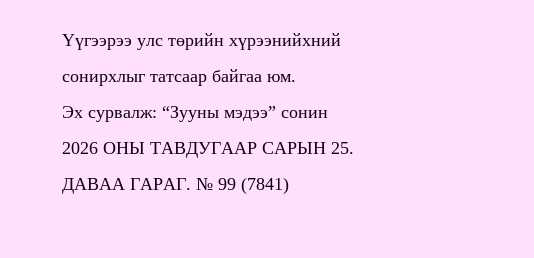Үүгээрээ улс төрийн хүрээнийхний сонирхлыг татсаар байгаа юм.
Эх сурвалж: “Зууны мэдээ” сонин
2026 ОНЫ ТАВДУГААР САРЫН 25. ДАВАА ГАРАГ. № 99 (7841)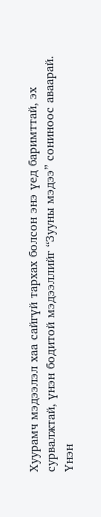Хуурамч мэдээлэл хаа сайгүй тархах болсон энэ үед баримттай, эх сурвалжтай, үнэн бодитой мэдээллийг “Зууны мэдээ” сониноос аваарай.
Үнэн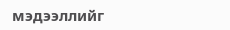мэдээллийг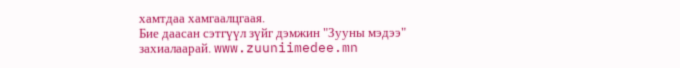хамтдаа хамгаалцгаая.
Бие даасан сэтгүүл зүйг дэмжин "Зууны мэдээ" захиалаарай. www.zuuniimedee.mn